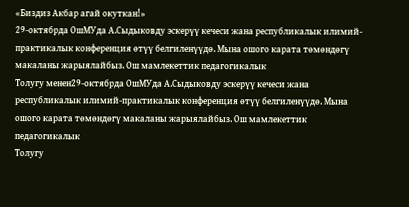«Биздиз Акбар агай окуткан!»
29-октябрда ОшМУда А.Сыдыковду эскерүү кечеси жана республикалык илимий-практикалык конференция өтүү белгиленүүдө. Мына ошого карата төмөндөгү макаланы жарыялайбыз. Ош мамлекеттик педагогикалык
Толугу менен29-октябрда ОшМУда А.Сыдыковду эскерүү кечеси жана республикалык илимий-практикалык конференция өтүү белгиленүүдө. Мына ошого карата төмөндөгү макаланы жарыялайбыз. Ош мамлекеттик педагогикалык
Толугу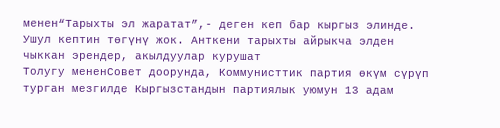менен“Тарыхты эл жаратат”,- деген кеп бар кыргыз элинде. Ушул кептин төгүнү жок. Анткени тарыхты айрыкча элден чыккан эрендер, акылдуулар курушат
Толугу мененСовет доорунда, Коммунисттик партия өкүм сүрүп турган мезгилде Кыргызстандын партиялык уюмун 13 адам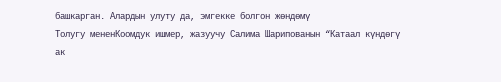башкарган. Алардын улуту да, эмгекке болгон жөндөмү
Толугу мененКоомдук ишмер, жазуучу Салима Шарипованын “Катаал күндөгү ак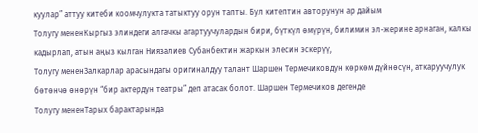куулар” аттуу китеби коомчулукта татыктуу орун тапты. Бул китептин авторунун ар дайым
Толугу мененКыргыз элиндеги алгачкы агартуучулардын бири, бүткүл өмүрүн, билимин эл-жерине арнаган, калкы кадырлап, атын аңыз кылган Ниязалиев Субанбектин жаркын элесин эскерүү,
Толугу мененЗалкарлар арасындагы оригиналдуу талант Шаршен Термечиковдун көркөм дүйнөсүн, аткаруучулук бөтөнчө өнөрүн “бир актердун театры” деп атасак болот. Шаршен Термечиков дегенде
Толугу мененТарых барактарында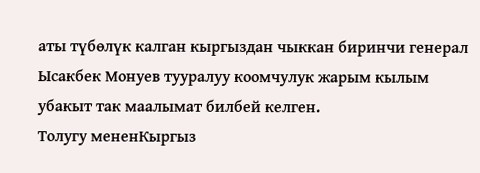аты түбөлүк калган кыргыздан чыккан биринчи генерал Ысакбек Монуев тууралуу коомчулук жарым кылым убакыт так маалымат билбей келген.
Толугу мененКыргыз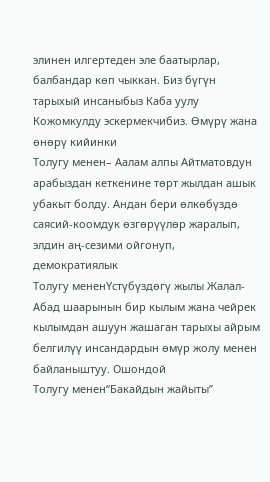элинен илгертеден эле баатырлар, балбандар көп чыккан. Биз бүгүн тарыхый инсаныбыз Каба уулу Кожомкулду эскермекчибиз. Өмүрү жана өнөрү кийинки
Толугу менен– Аалам алпы Айтматовдун арабыздан кеткенине төрт жылдан ашык убакыт болду. Андан бери өлкөбүздө саясий-коомдук өзгөрүүлөр жаралып, элдин аң-сезими ойгонуп, демократиялык
Толугу мененҮстүбүздөгү жылы Жалал-Абад шаарынын бир кылым жана чейрек кылымдан ашуун жашаган тарыхы айрым белгилүү инсандардын өмүр жолу менен байланыштуу. Ошондой
Толугу менен“Бакайдын жайыты”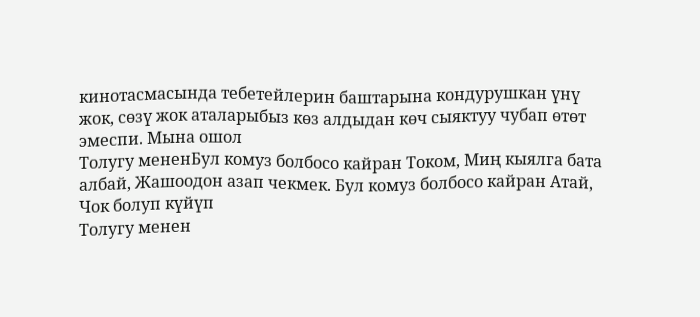кинотасмасында тебетейлерин баштарына кондурушкан үнү жок, сөзү жок аталарыбыз көз алдыдан көч сыяктуу чубап өтөт эмеспи. Мына ошол
Толугу мененБул комуз болбосо кайран Током, Миң кыялга бата албай, Жашоодон азап чекмек. Бул комуз болбосо кайран Атай, Чок болуп күйүп
Толугу менен